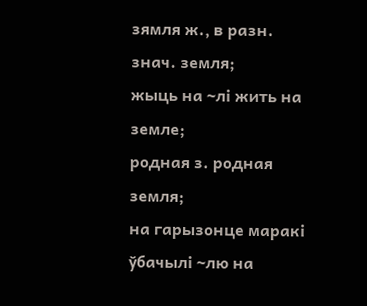зямля ж., в разн. знач. земля;
жыць на ~лі жить на земле;
родная з. родная земля;
на гарызонце маракі ўбачылі ~лю на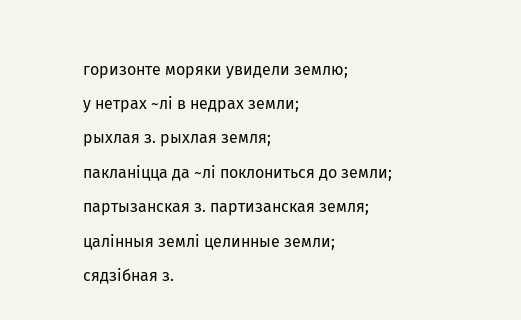горизонте моряки увидели землю;
у нетрах ~лі в недрах земли;
рыхлая з. рыхлая земля;
пакланіцца да ~лі поклониться до земли;
партызанская з. партизанская земля;
цалінныя землі целинные земли;
сядзібная з.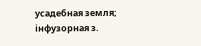усадебная земля;
інфузорная з.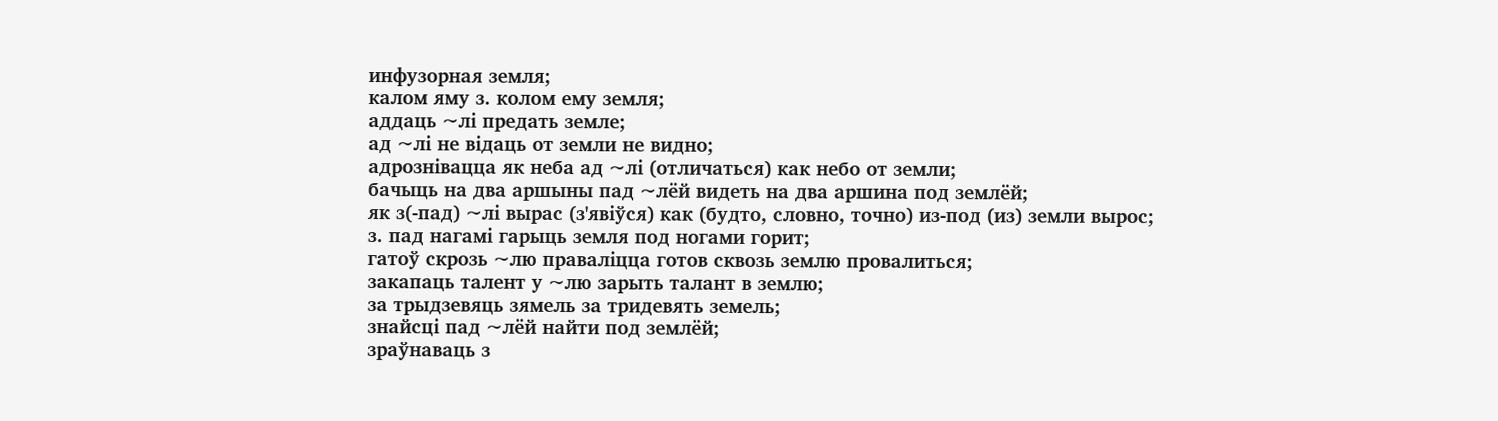инфузорная земля;
калом яму з. колом ему земля;
аддаць ~лі предать земле;
ад ~лі не відаць от земли не видно;
адрознівацца як неба ад ~лі (отличаться) как небо от земли;
бачыць на два аршыны пад ~лёй видеть на два аршина под землёй;
як з(-пад) ~лі вырас (з'явіўся) как (будто, словно, точно) из-под (из) земли вырос;
з. пад нагамі гарыць земля под ногами горит;
гатоў скрозь ~лю праваліцца готов сквозь землю провалиться;
закапаць талент у ~лю зарыть талант в землю;
за трыдзевяць зямель за тридевять земель;
знайсці пад ~лёй найти под землёй;
зраўнаваць з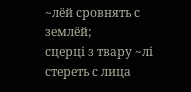~лёй сровнять с землёй;
сцерці з твару ~лі стереть с лица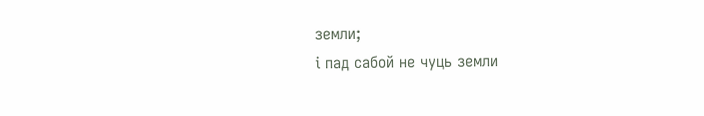земли;
і пад сабой не чуць земли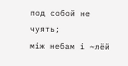под собой не чуять;
між небам і ~лёй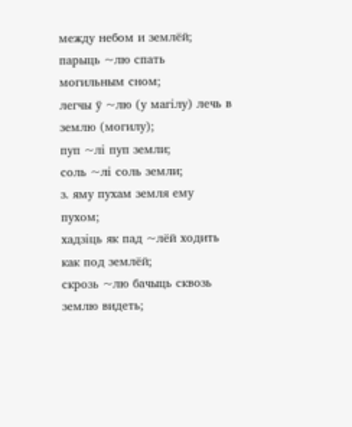между небом и землёй;
парыць ~лю спать могильным сном;
легчы ў ~лю (у магілу) лечь в землю (могилу);
пуп ~лі пуп земли;
соль ~лі соль земли;
з. яму пухам земля ему пухом;
хадзіць як пад ~лёй ходить как под землёй;
скрозь ~лю бачыць сквозь землю видеть;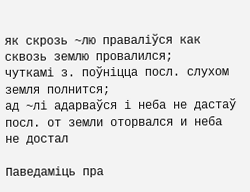як скрозь ~лю праваліўся как сквозь землю провалился;
чуткамі з. поўніцца посл. слухом земля полнится;
ад ~лі адарваўся і неба не дастаў посл. от земли оторвался и неба не достал

Паведаміць пра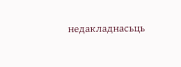недакладнасьць